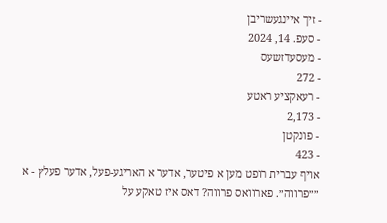- זיך איינגעשריבן
- סעפ. 14, 2024
- מעסעדזשעס
- 272
- רעאקציע ראטע
- 2,173
- פונקטן
- 423
אויף עברית רופט מען א פיטער, אדער א האריגע-פעל, אדער פעלץ - א ״״פרווה״. פארוואס פרווה? דאס איז טאקע על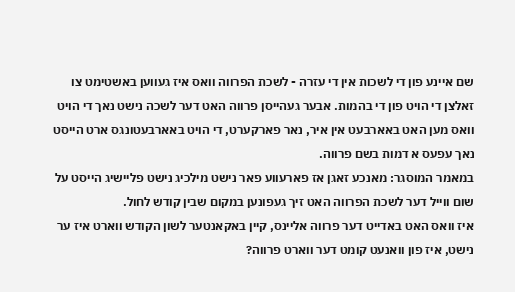שם איינע פון די לשכות אין די עזרה - לשכת הפרווה וואס איז געווען באשטימט צו זאלצן די הויט פון די בהמות. אבער געהייסן פרווה האט דער לשכה נישט נאך די הויט וואס מען האט באארבעט אין איר, נאר פארקערט, די הויט באארבעטונגס ארט הייסט נאך עפעס א דמות בשם פרווה.
במאמר המוסגר: מאנכע זאגן אז פארעווע פאר נישט מילכיג נישט פליישיג הייסט על שום ווייל דער לשכת הפרווה האט זיך געפונען במקום שבין קודש לחול.
איז וואס האט באדייט דער פרווה אליינס, קיין באקאנטער לשון הקודש ווארט איז ער נישט, איז פון וואנעט קומט דער ווארט פרווה?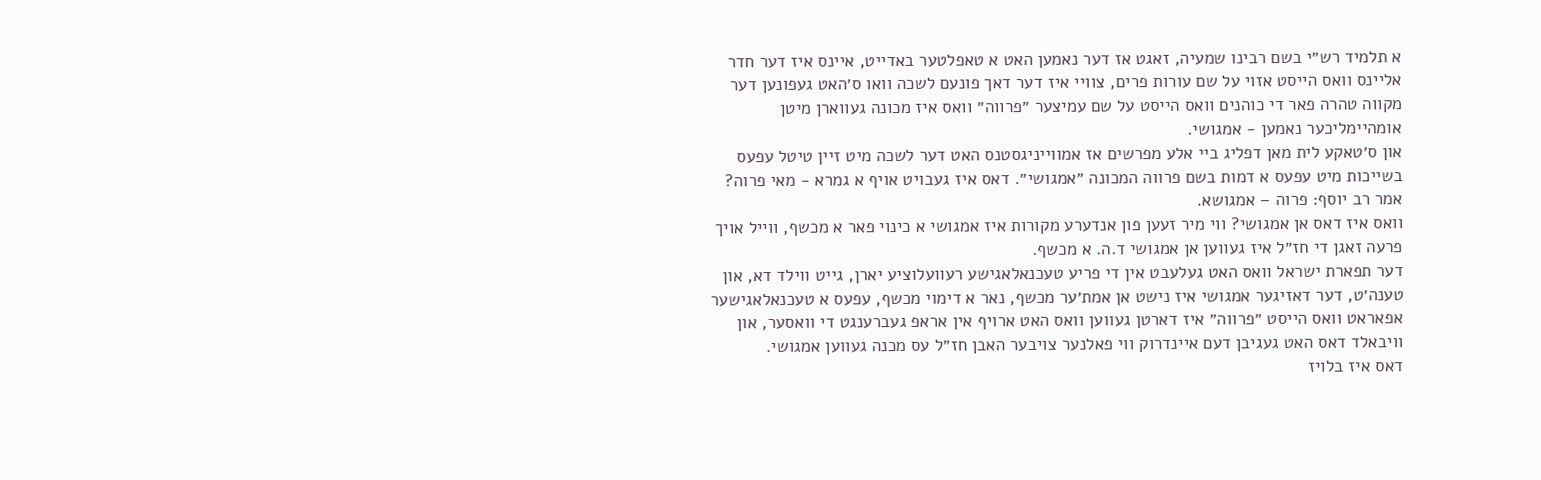א תלמיד רש״י בשם רבינו שמעיה, זאגט אז דער נאמען האט א טאפלטער באדייט, איינס איז דער חדר אליינס וואס הייסט אזוי על שם עורות פרים, צוויי איז דער דאך פונעם לשכה וואו ס׳האט געפונען דער מקווה טהרה פאר די כוהנים וואס הייסט על שם עמיצער ״פרווה״ וואס איז מכונה געווארן מיטן אומהיימליכער נאמען - אמגושי.
און ס׳טאקע לית מאן דפליג ביי אלע מפרשים אז אמווייניגסטנס האט דער לשכה מיט זיין טיטל עפעס בשייכות מיט עפעס א דמות בשם פרווה המכונה ״אמגושי״. דאס איז געבויט אויף א גמרא - מאי פרוה? אמר רב יוסף: פרוה – אמגושא.
וואס איז דאס אן אמגושי? ווי מיר זעען פון אנדערע מקורות איז אמגושי א כינוי פאר א מכשף, ווייל אויך פרעה זאגן די חז״ל איז געווען אן אמגושי ד.ה. א מכשף.
דער תפארת ישראל וואס האט געלעבט אין די פריע טעכנאלאגישע רעוועלוציע יארן, גייט ווילד דא, און טענה׳ט, דער דאזיגער אמגושי איז נישט אן אמת׳ער מכשף, נאר א דימוי מכשף, עפעס א טעכנאלאגישער אפאראט וואס הייסט ״פרווה״ איז דארטן געווען וואס האט ארויף אין אראפ געברענגט די וואסער, און וויבאלד דאס האט געגיבן דעם איינדרוק ווי פאלנער צויבער האבן חז״ל עס מכנה געווען אמגושי.
דאס איז בלויז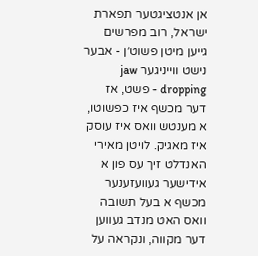אן אנטציגטער תפארת ישראל, רוב מפרשים גייען מיטן פשוט׳ן - אבער נישט ווייניגער jaw dropping - פשט, אז דער מכשף איז כפשוטו, א מענטש וואס איז עוסק איז מאגיק. לויטן מאירי האנדלט זיך עס פון א אידישער געוועזענער מכשף א בעל תשובה וואס האט מנדב געווען דער מקווה, ונקראה על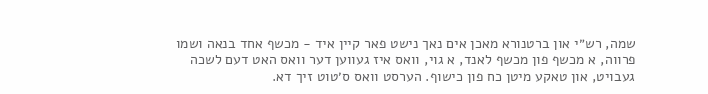שמה, רש״י און ברטנורא מאכן אים נאך נישט פאר קיין איד - מכשף אחד בנאה ושמו פרווה, א מכשף פון מכשף לאנד, א גוי, וואס איז געווען דער וואס האט דעם לשכה געבויט, און טאקע מיטן כח פון כישוף. הערסט וואס ס׳טוט זיך דא.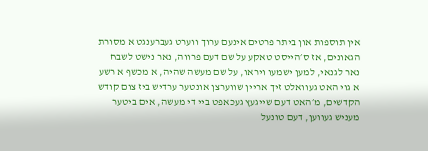אין תוספות און ביתר פרטים אינעם ערוך ווערט געברענגט א מסורת הגאונים, אז ס׳הייסט טאקע על שם דעם פרווה, נאר נישט לשבח נאר לגנאי, למען ישמעו ויראו, על שם מעשה שהיה, א מכשף א רשע א גוי האט געוואלט זיך אריין שווערצן אונטער ערדיש ביז צום קודש הקדשים, מ׳האט דעם שייגעץ געכאפט ביי די מעשה, אים ביטער מעניש געווען, דעם טונעל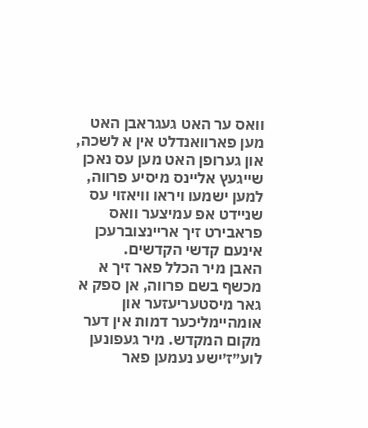וואס ער האט געגראבן האט מען פארוואנדלט אין א לשכה, און גערופן האט מען עס נאכן שייגעץ אליינס מיסיע פרווה, למען ישמעו ויראו וויאזוי עס שניידט אפ עמיצער וואס פראבירט זיך אריינצוברעכן אינעם קדשי הקדשים.
האבן מיר הכלל פאר זיך א מכשף בשם פרווה, אן ספק א גאר מיסטעריעזער און אומהיימליכער דמות אין דער מקום המקדש. מיר געפונען לוע״ז׳ישע נעמען פאר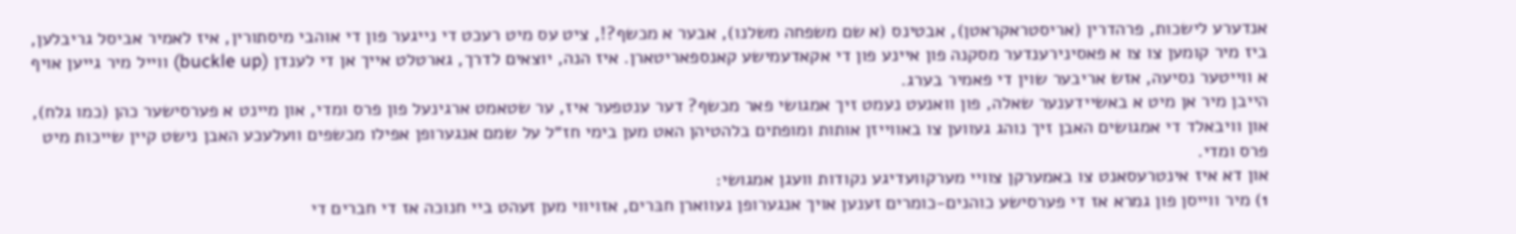אנדערע לישכות, פרהדרין (אריסטראקראטן), אבטינס (א שם משפחה משלנו), אבער א מכשף?!, ציט עס מיט רעכט די נייגער פון די אוהבי מיסתורין, איז לאמיר אביסל גריבלען, ביז מיר קומען צו צו א פאסינירענדער מסקנה פון איינע פון די אקאדעמישע קאנספאריטארן. איז הנה, יוצאים לדרך, גארטלט אייך אן די לענדן (buckle up) ווייל מיר גייען אויף א ווייטער נסיעה, אזש אריבער שוין די פאמיר בערג.
הייבן מיר אן מיט א באשיידענער שאלה, פון וואנעט נעמט זיך אמגושי פאר מכשף? דער ענטפער איז, ער שטאמט ארגינעל פון פרס ומדי, און מיינט א פערסישער כהן (כמו גלח), און וויבאלד די אמגושים האבן זיך נוהג געווען צו באווייזן אותות ומופתים בלהטיהן האט מען בימי חז״ל על שמם אנגערופן אפילו מכשפים וועלעכע האבן נישט קיין שייכות מיט פרס ומדי.
און דא איז אינטרעסאנט צו באמערקן צוויי מערקוועדיגע נקודות וועגן אמגושי:
1) מיר ווייסן פון גמרא אז די פערסישע כוהנים-כומרים זענען אויך אנגערופן געווארן חבּרים, אזויווי מען זעהט ביי חנוכה אז די חברים די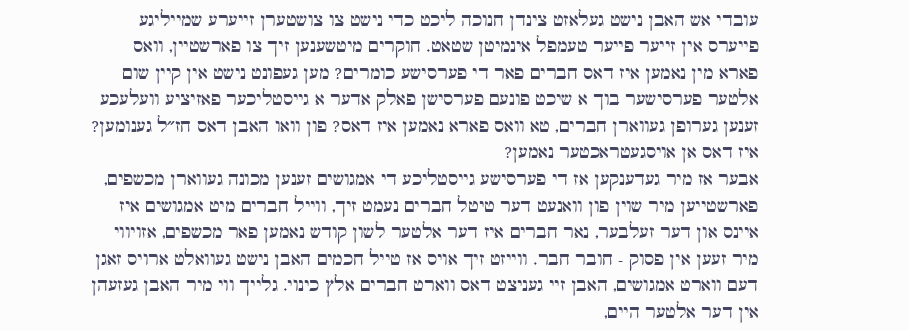עובדי אש האבן נישט געלאזט צינדן חנוכה ליכט כדי נישט צו צושטערן זייערע שמייליגע פייערס אין זייער פייער טעמפל אינמיטן שטאט. חוקרים מיטשענען זיך צו פארשטיין, וואס פארא מין נאמען איז דאס חברים פאר די פערסישע כומרים? מען געפונט נישט אין קיין שום אלטער פערסישער בוך א שיכט פונעם פערסישן פאלק אדער א גייסטליכער פאזיציע וועלעכע זענען גערופן געווארן חברים, טא וואס פארא נאמען איז דאס? פון וואו האבן דאס חז״ל גענומען? איז דאס אן אויסגעטראכטער נאמען?
אבער אז מיר געדענקען אז די פערסישע גייסטליכע די אמגושים זענען מכונה געווארן מכשפים, פארשטייען מיר שוין פון וואנעט דער טיטל חברים נעמט זיך, ווייל חברים מיט אמגושים איז איינס און דער זעלבער, נאר חברים איז דער אלטער לשון קודש נאמען פאר מכשפים, אזויווי מיר זעען אין פסוק - חובר חבר. ווייזט זיך אויס אז טייל חכמים האבן נישט געוואלט ארויס זאגן דעם ווארט אמגושים, האבן זיי געניצט דאס ווארט חברים אלץ כינוי. גלייך ווי מיר האבן געזעהן אין דער אלטער היים,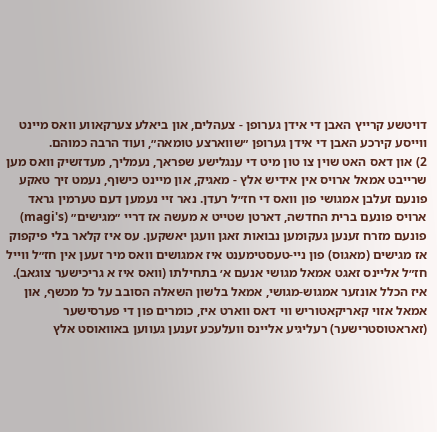דויטשע קרייץ האבן די אידן גערופן - צעהלים, און ביאלע צערקאווע וואס מיינט ווייסע קירכע האבן די אידן גערופן ״שווארצע טומאה״, ועוד הרבה כמוהם.
2) און דאס האט שוין צו טון מיט די ענגלישע שפראך, נעמליך, מעדזשיק וואס מען שרייבט אמאל ארויס אין אידיש אלץ - מאגיק, און מיינט כישוף, נעמט זיך טאקע פונעם זעלבן אמגושי פון וואס די חז״ל רעדן. נאר זיי נעמען דעם טערמין גראד ארויס פונעם ברית החדשה, דארטן שטייט א מעשה אז דריי ״מגישים״ (magi's) פונעם מזרח זענען געקומען נבואות זאגן וועגן יאשקען. עס איז קלאר בלי פיקפוק אז מגישים (מאגוס) פון ניי-טעסטימענט איז אמגושים וואס מיר זעען אין חז״ל ווייל חז״ל אליינס זאגט אמאל מגושי אנעם א׳ בתחילתו (וואס איז א גריכישער צוגאב). איז הכלל אונזער אמגוש-מגושי, אמאל בלשון השאלה הסובב על כל מכשף, און אמאל אזוי קאריקאטוריש ווי דאס ווארט איז, כומרים פון די פערסישער (זאראטוסטרישער) רעליגיע אליינס וועלעכע זענען געווען באוואוסט אלץ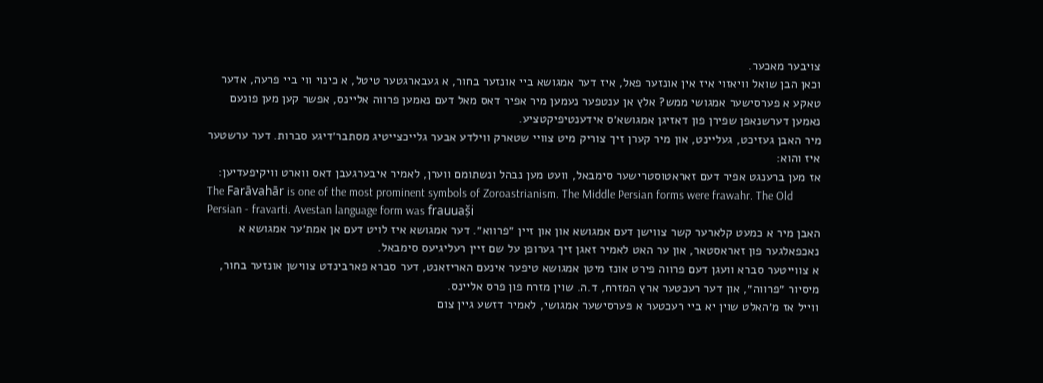צויבער מאכער.
וכאן הבן שואל וויאזוי איז אין אונזער פאל, איז דער אמגושא ביי אונזער בחור, א געבארגטער טיטל, א כינוי ווי ביי פרעה, אדער טאקע א פערסישער אמגושי ממש? אלץ אן ענטפער נעמען מיר אפיר דאס מאל דעם נאמען פרווה אליינס, אפשר קען מען פונעם נאמען דערשנאפן שפירן פון דאזיגן אמגושא׳ס אידענטיפיקטציע.
מיר האבן געזיכט, געליינט, און מיר קערן זיך צוריק מיט צוויי שטארק ווילדע אבער גלייכצייטיג מסתבר׳דיגע סברות. דער ערשטער איז והוא:
אז מען ברענגט אפיר דעם זאראטוסטרישער סימבאל, וועט מען נבהל ונשתומם ווערן, לאמיר איבערגעבן דאס ווארט וויקיפעדיען:
The Farāvahār is one of the most prominent symbols of Zoroastrianism. The Middle Persian forms were frawahr. The Old Persian - fravarti. Avestan language form was frauuaṣ̌i
האבן מיר א כמעט קלארער קשר צווישן דעם אמגושא און און זיין ״פרווא״. דער אמגושא איז לויט דעם אן אמת׳ער אמגושא א נאכפאלגער פון זאראסטאר, און ער האט לאמיר זאגן זיך גערופן על שם זיין רעליגיעס סימבאל.
א צווייטער סברא וועגן דעם פרווה פירט אונז מיטן אמגושא טיפער אינעם האריזאנט, דער סברא פארבינדט צווישן אונזער בחור, מיסיור ״פרווה״, און דער רעכטער ארץ המזרח, ד.ה. שוין מזרח פון פרס אליינס.
ווייל אז מ׳האלט שוין יא ביי רעכטער א פּערסישער אמגושי, לאמיר דזשע גיין צום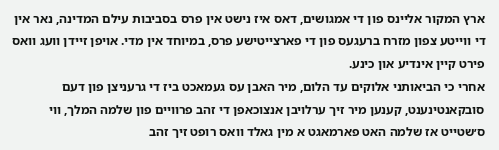ארץ המקור אליינס פון די אמגושים, דאס איז נישט אין פרס בסביבות עילם המדינה, נאר אין די ווייטע צפון מזרח ברעגעס פון די פארצייטישע פרס, במיוחד אין מדי. אויפן זיידן וועג וואס פירט קיין אינדיע און כינע.
אחרי כי הביאותני אלוקים עד הלום, מיר האבן עס געמאכט ביז די גרעניצן פון דעם סובקאנטינענט, קענען מיר זיך ערלויבן אנצוכאפן די זהב פרוויים פון שלמה המלך, ווי ס׳שטייט אז שלמה האט פארמאגט א מין גאלד וואס רופט זיך זהב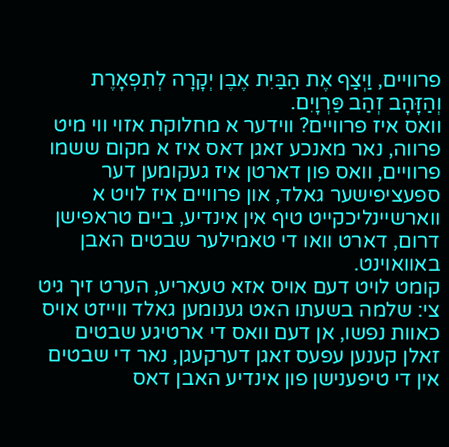פרוויים, וַיְצַף אֶת הַבַּיִת אֶבֶן יְקָרָה לְתִפְאָרֶת וְהַזָּהָב זְהַב פַּרְוָיִם.
וואס איז פרוויים? ווידער א מחלוקת אזוי ווי מיט פרווה, נאר מאנכע זאגן דאס איז א מקום ששמו פרוויים, וואס פון דארטן איז געקומען דער ספעציפישער גאלד, און פרוויים איז לויט א ווארשיינליכקייט טיף אין אינדיע, ביים טראפישן דרום, דארט וואו די טאמילער שבטים האבן באוואוינט.
קומט לויט דעם אויס אזא טעאריע, הערט זיך גיט צי: שלמה בשעתו האט גענומען גאלד ווייזט אויס כאוות נפשו, אן דעם וואס די ארטיגע שבטים זאלן קענען עפעס זאגן דערקעגן, נאר די שבטים אין די טיפענישן פון אינדיע האבן דאס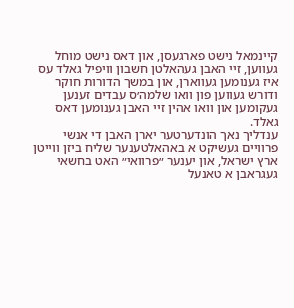קיינמאל נישט פארגעסן, און דאס נישט מוחל געווען, זיי האבן געהאלטן חשבון וויפיל גאלד עס איז גענומען געווארן, און במשך הדורות חוקר ודורש געווען פון וואו שלמה׳ס עבדים זענען געקומען און וואו אהין זיי האבן גענומען דאס גאלד.
ענדליך נאך הונדערטער יארן האבן די אנשי פרוויים געשיקט א באהאלטענער שליח ביזן ווייטן ארץ ישראל, און יענער ״פרוואי״ האט בחשאי געגראבן א טאנעל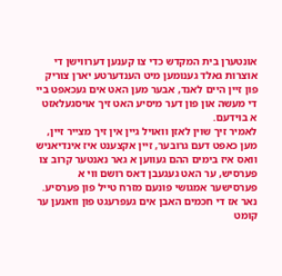אונטערן בית המקדש כדי צו קענען דערווישן די אוצרות גאלד גענומען מיט הענדערטע יארן צוריק פון זיין היים לאנד, אבער מען האט אים געכאפט ביי די מעשה און פון דער מיסיע האט זיך אויסגעלאזט א בוידעם.
לאמיר זיך שוין לאזן וואויל גיין אין זיך מצייר זיין, מען כאפט דעם גרובער, זיין אקצענט איז אינדיאניש וואס איז בימים ההם געווען א גאר נאנטער קרוב צו פערסיש, ער האט געגעבן דאס רושם ווי א פערסישער אמגושי פונעם מזרח טייל פון פערסיע.
נאר אז די חכמים האבן אים געפרעגט פון וואנען ער קומט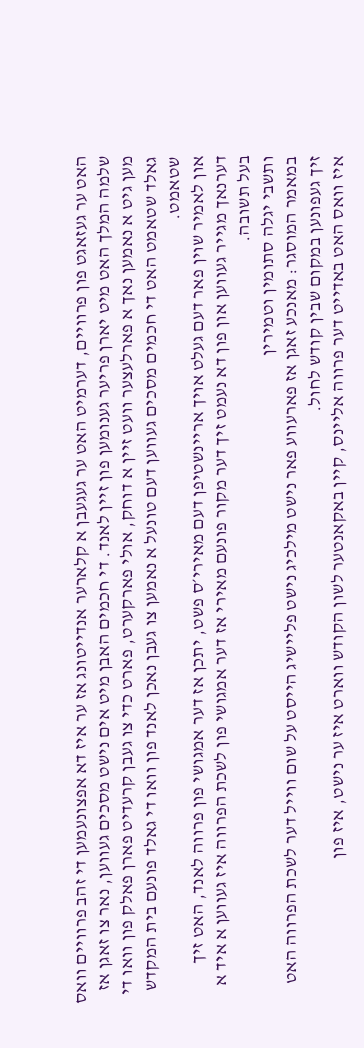האט ער געזאגט פון פרוויים, דערמיט האט ער געגעבן א קלארער אנדייטונג אז ער איז דא אפצונעמען די זהב פרוויים וואס שלמה המלך האט מיט יארן פריער גענומען פון זיין לאנד. די חכמים האבן מיט אים נישט מסכים געווען, נאר צו זאגן אז מען גיט א נאמען נאך א פארלעצער וועט זיין א דוחק, אולי פארקערט, פארט כדי צו געבן קרעדיט פארן פאלק פון וואו די גאלד שטאמט האט די חכמים מסכים געווען דעם טונעל א נאמען צו געבן נאכן לאנד פון וואו די גאלד פונעם בית המקדש שטאמט.
און לאמיר שוין פאר דעם געלט אויך אריינשטיפן דעם מאירי׳ס פשט, יתכן אז דער אמגושי פון פרווה לאנד, האט זיך דערנאך מגייר געווען און פון דא נעמט זיך דער מקור פונעם מאירי אז דער אמגושי פון לשכת הפרווה איז געווען א איד א בעל תשובה.
ותשבי יגלה סתומין וטמירין
במאמר המוסגר: מאנכע זאגן אז פארעווע פאר נישט מילכיג נישט פליישיג הייסט על שום ווייל דער לשכת הפרווה האט זיך געפונען במקום שבין קודש לחול.
איז וואס האט באדייט דער פרווה אליינס, קיין באקאנטער לשון הקודש ווארט איז ער נישט, איז פון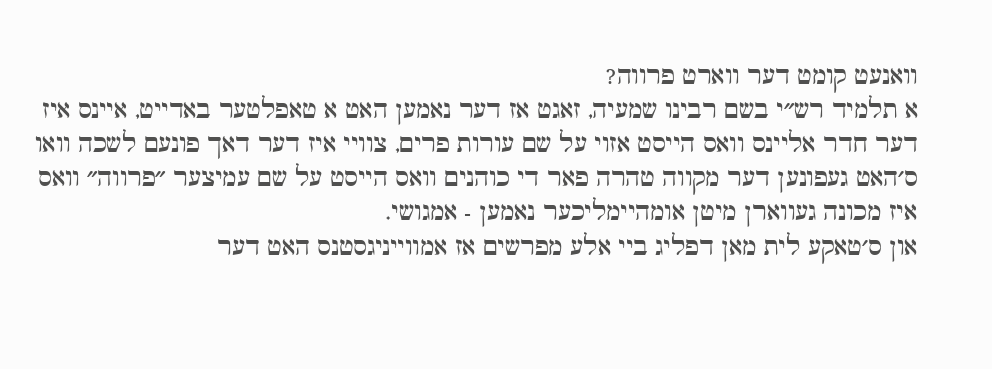וואנעט קומט דער ווארט פרווה?
א תלמיד רש״י בשם רבינו שמעיה, זאגט אז דער נאמען האט א טאפלטער באדייט, איינס איז דער חדר אליינס וואס הייסט אזוי על שם עורות פרים, צוויי איז דער דאך פונעם לשכה וואו ס׳האט געפונען דער מקווה טהרה פאר די כוהנים וואס הייסט על שם עמיצער ״פרווה״ וואס איז מכונה געווארן מיטן אומהיימליכער נאמען - אמגושי.
און ס׳טאקע לית מאן דפליג ביי אלע מפרשים אז אמווייניגסטנס האט דער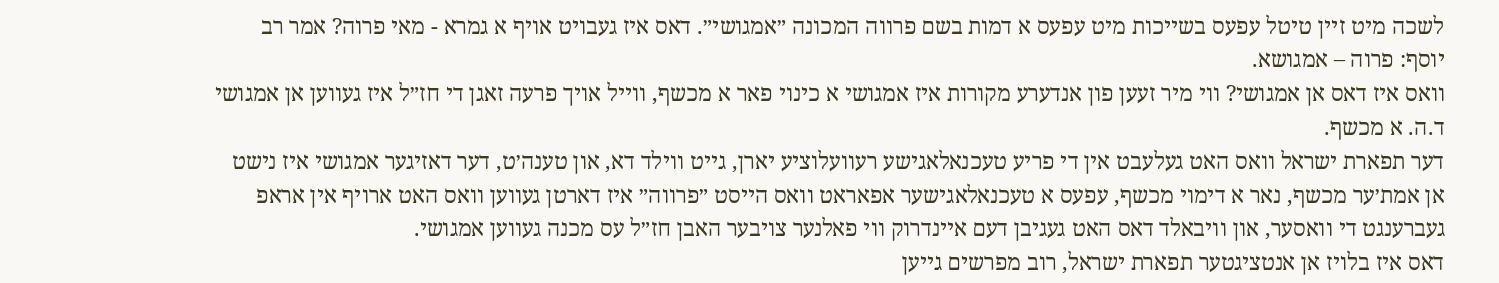לשכה מיט זיין טיטל עפעס בשייכות מיט עפעס א דמות בשם פרווה המכונה ״אמגושי״. דאס איז געבויט אויף א גמרא - מאי פרוה? אמר רב יוסף: פרוה – אמגושא.
וואס איז דאס אן אמגושי? ווי מיר זעען פון אנדערע מקורות איז אמגושי א כינוי פאר א מכשף, ווייל אויך פרעה זאגן די חז״ל איז געווען אן אמגושי ד.ה. א מכשף.
דער תפארת ישראל וואס האט געלעבט אין די פריע טעכנאלאגישע רעוועלוציע יארן, גייט ווילד דא, און טענה׳ט, דער דאזיגער אמגושי איז נישט אן אמת׳ער מכשף, נאר א דימוי מכשף, עפעס א טעכנאלאגישער אפאראט וואס הייסט ״פרווה״ איז דארטן געווען וואס האט ארויף אין אראפ געברענגט די וואסער, און וויבאלד דאס האט געגיבן דעם איינדרוק ווי פאלנער צויבער האבן חז״ל עס מכנה געווען אמגושי.
דאס איז בלויז אן אנטציגטער תפארת ישראל, רוב מפרשים גייען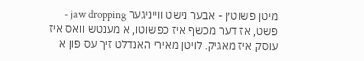מיטן פשוט׳ן - אבער נישט ווייניגער jaw dropping - פשט, אז דער מכשף איז כפשוטו, א מענטש וואס איז עוסק איז מאגיק. לויטן מאירי האנדלט זיך עס פון א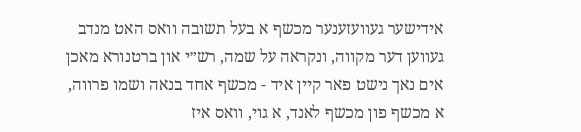אידישער געוועזענער מכשף א בעל תשובה וואס האט מנדב געווען דער מקווה, ונקראה על שמה, רש״י און ברטנורא מאכן אים נאך נישט פאר קיין איד - מכשף אחד בנאה ושמו פרווה, א מכשף פון מכשף לאנד, א גוי, וואס איז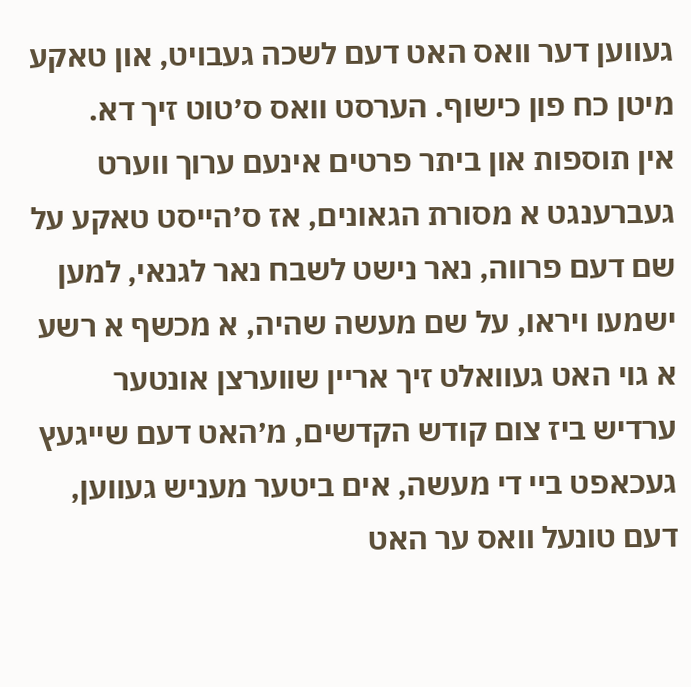געווען דער וואס האט דעם לשכה געבויט, און טאקע מיטן כח פון כישוף. הערסט וואס ס׳טוט זיך דא.
אין תוספות און ביתר פרטים אינעם ערוך ווערט געברענגט א מסורת הגאונים, אז ס׳הייסט טאקע על שם דעם פרווה, נאר נישט לשבח נאר לגנאי, למען ישמעו ויראו, על שם מעשה שהיה, א מכשף א רשע א גוי האט געוואלט זיך אריין שווערצן אונטער ערדיש ביז צום קודש הקדשים, מ׳האט דעם שייגעץ געכאפט ביי די מעשה, אים ביטער מעניש געווען, דעם טונעל וואס ער האט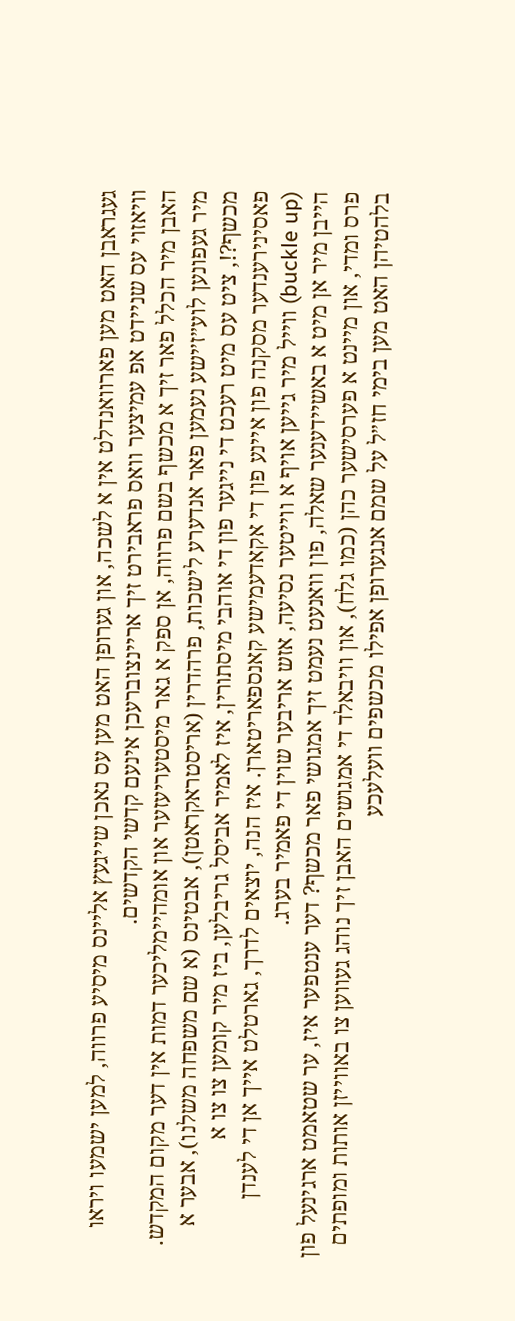געגראבן האט מען פארוואנדלט אין א לשכה, און גערופן האט מען עס נאכן שייגעץ אליינס מיסיע פרווה, למען ישמעו ויראו וויאזוי עס שניידט אפ עמיצער וואס פראבירט זיך אריינצוברעכן אינעם קדשי הקדשים.
האבן מיר הכלל פאר זיך א מכשף בשם פרווה, אן ספק א גאר מיסטעריעזער און אומהיימליכער דמות אין דער מקום המקדש. מיר געפונען לוע״ז׳ישע נעמען פאר אנדערע לישכות, פרהדרין (אריסטראקראטן), אבטינס (א שם משפחה משלנו), אבער א מכשף?!, ציט עס מיט רעכט די נייגער פון די אוהבי מיסתורין, איז לאמיר אביסל גריבלען, ביז מיר קומען צו צו א פאסינירענדער מסקנה פון איינע פון די אקאדעמישע קאנספאריטארן. איז הנה, יוצאים לדרך, גארטלט אייך אן די לענדן (buckle up) ווייל מיר גייען אויף א ווייטער נסיעה, אזש אריבער שוין די פאמיר בערג.
הייבן מיר אן מיט א באשיידענער שאלה, פון וואנעט נעמט זיך אמגושי פאר מכשף? דער ענטפער איז, ער שטאמט ארגינעל פון פרס ומדי, און מיינט א פערסישער כהן (כמו גלח), און וויבאלד די אמגושים האבן זיך נוהג געווען צו באווייזן אותות ומופתים בלהטיהן האט מען בימי חז״ל על שמם אנגערופן אפילו מכשפים וועלעכע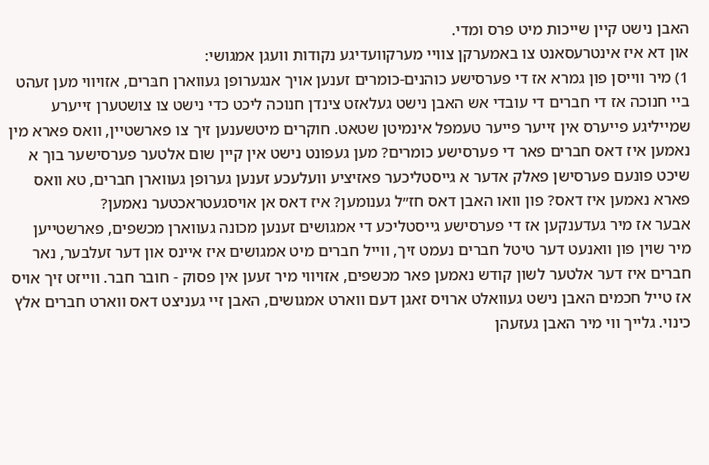האבן נישט קיין שייכות מיט פרס ומדי.
און דא איז אינטרעסאנט צו באמערקן צוויי מערקוועדיגע נקודות וועגן אמגושי:
1) מיר ווייסן פון גמרא אז די פערסישע כוהנים-כומרים זענען אויך אנגערופן געווארן חבּרים, אזויווי מען זעהט ביי חנוכה אז די חברים די עובדי אש האבן נישט געלאזט צינדן חנוכה ליכט כדי נישט צו צושטערן זייערע שמייליגע פייערס אין זייער פייער טעמפל אינמיטן שטאט. חוקרים מיטשענען זיך צו פארשטיין, וואס פארא מין נאמען איז דאס חברים פאר די פערסישע כומרים? מען געפונט נישט אין קיין שום אלטער פערסישער בוך א שיכט פונעם פערסישן פאלק אדער א גייסטליכער פאזיציע וועלעכע זענען גערופן געווארן חברים, טא וואס פארא נאמען איז דאס? פון וואו האבן דאס חז״ל גענומען? איז דאס אן אויסגעטראכטער נאמען?
אבער אז מיר געדענקען אז די פערסישע גייסטליכע די אמגושים זענען מכונה געווארן מכשפים, פארשטייען מיר שוין פון וואנעט דער טיטל חברים נעמט זיך, ווייל חברים מיט אמגושים איז איינס און דער זעלבער, נאר חברים איז דער אלטער לשון קודש נאמען פאר מכשפים, אזויווי מיר זעען אין פסוק - חובר חבר. ווייזט זיך אויס אז טייל חכמים האבן נישט געוואלט ארויס זאגן דעם ווארט אמגושים, האבן זיי געניצט דאס ווארט חברים אלץ כינוי. גלייך ווי מיר האבן געזעהן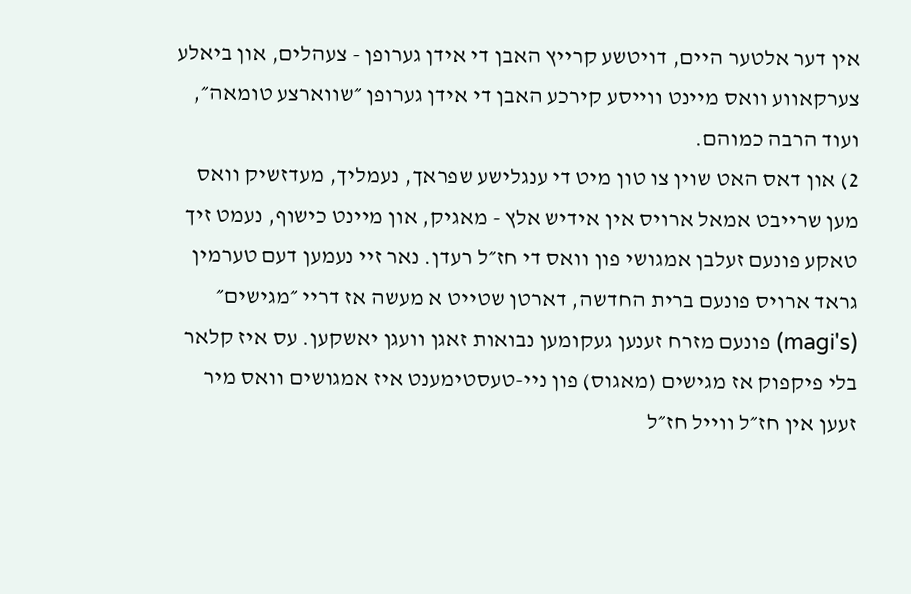אין דער אלטער היים, דויטשע קרייץ האבן די אידן גערופן - צעהלים, און ביאלע צערקאווע וואס מיינט ווייסע קירכע האבן די אידן גערופן ״שווארצע טומאה״, ועוד הרבה כמוהם.
2) און דאס האט שוין צו טון מיט די ענגלישע שפראך, נעמליך, מעדזשיק וואס מען שרייבט אמאל ארויס אין אידיש אלץ - מאגיק, און מיינט כישוף, נעמט זיך טאקע פונעם זעלבן אמגושי פון וואס די חז״ל רעדן. נאר זיי נעמען דעם טערמין גראד ארויס פונעם ברית החדשה, דארטן שטייט א מעשה אז דריי ״מגישים״ (magi's) פונעם מזרח זענען געקומען נבואות זאגן וועגן יאשקען. עס איז קלאר בלי פיקפוק אז מגישים (מאגוס) פון ניי-טעסטימענט איז אמגושים וואס מיר זעען אין חז״ל ווייל חז״ל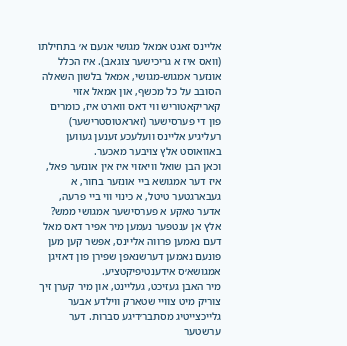אליינס זאגט אמאל מגושי אנעם א׳ בתחילתו (וואס איז א גריכישער צוגאב). איז הכלל אונזער אמגוש-מגושי, אמאל בלשון השאלה הסובב על כל מכשף, און אמאל אזוי קאריקאטוריש ווי דאס ווארט איז, כומרים פון די פערסישער (זאראטוסטרישער) רעליגיע אליינס וועלעכע זענען געווען באוואוסט אלץ צויבער מאכער.
וכאן הבן שואל וויאזוי איז אין אונזער פאל, איז דער אמגושא ביי אונזער בחור, א געבארגטער טיטל, א כינוי ווי ביי פרעה, אדער טאקע א פערסישער אמגושי ממש? אלץ אן ענטפער נעמען מיר אפיר דאס מאל דעם נאמען פרווה אליינס, אפשר קען מען פונעם נאמען דערשנאפן שפירן פון דאזיגן אמגושא׳ס אידענטיפיקטציע.
מיר האבן געזיכט, געליינט, און מיר קערן זיך צוריק מיט צוויי שטארק ווילדע אבער גלייכצייטיג מסתבר׳דיגע סברות. דער ערשטער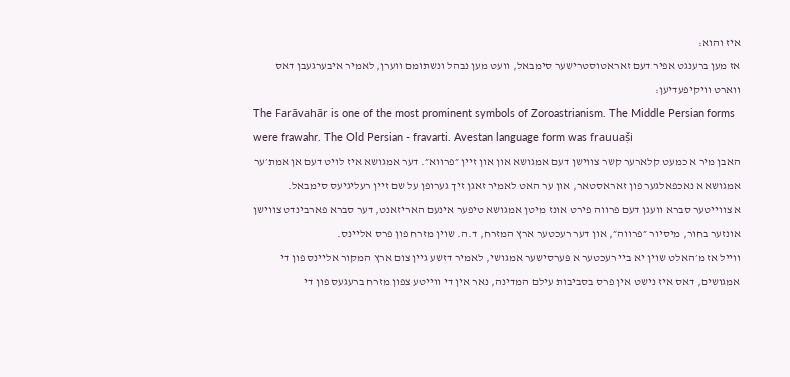איז והוא:
אז מען ברענגט אפיר דעם זאראטוסטרישער סימבאל, וועט מען נבהל ונשתומם ווערן, לאמיר איבערגעבן דאס ווארט וויקיפעדיען:
The Farāvahār is one of the most prominent symbols of Zoroastrianism. The Middle Persian forms were frawahr. The Old Persian - fravarti. Avestan language form was frauuaṣ̌i
האבן מיר א כמעט קלארער קשר צווישן דעם אמגושא און און זיין ״פרווא״. דער אמגושא איז לויט דעם אן אמת׳ער אמגושא א נאכפאלגער פון זאראסטאר, און ער האט לאמיר זאגן זיך גערופן על שם זיין רעליגיעס סימבאל.
א צווייטער סברא וועגן דעם פרווה פירט אונז מיטן אמגושא טיפער אינעם האריזאנט, דער סברא פארבינדט צווישן אונזער בחור, מיסיור ״פרווה״, און דער רעכטער ארץ המזרח, ד.ה. שוין מזרח פון פרס אליינס.
ווייל אז מ׳האלט שוין יא ביי רעכטער א פּערסישער אמגושי, לאמיר דזשע גיין צום ארץ המקור אליינס פון די אמגושים, דאס איז נישט אין פרס בסביבות עילם המדינה, נאר אין די ווייטע צפון מזרח ברעגעס פון די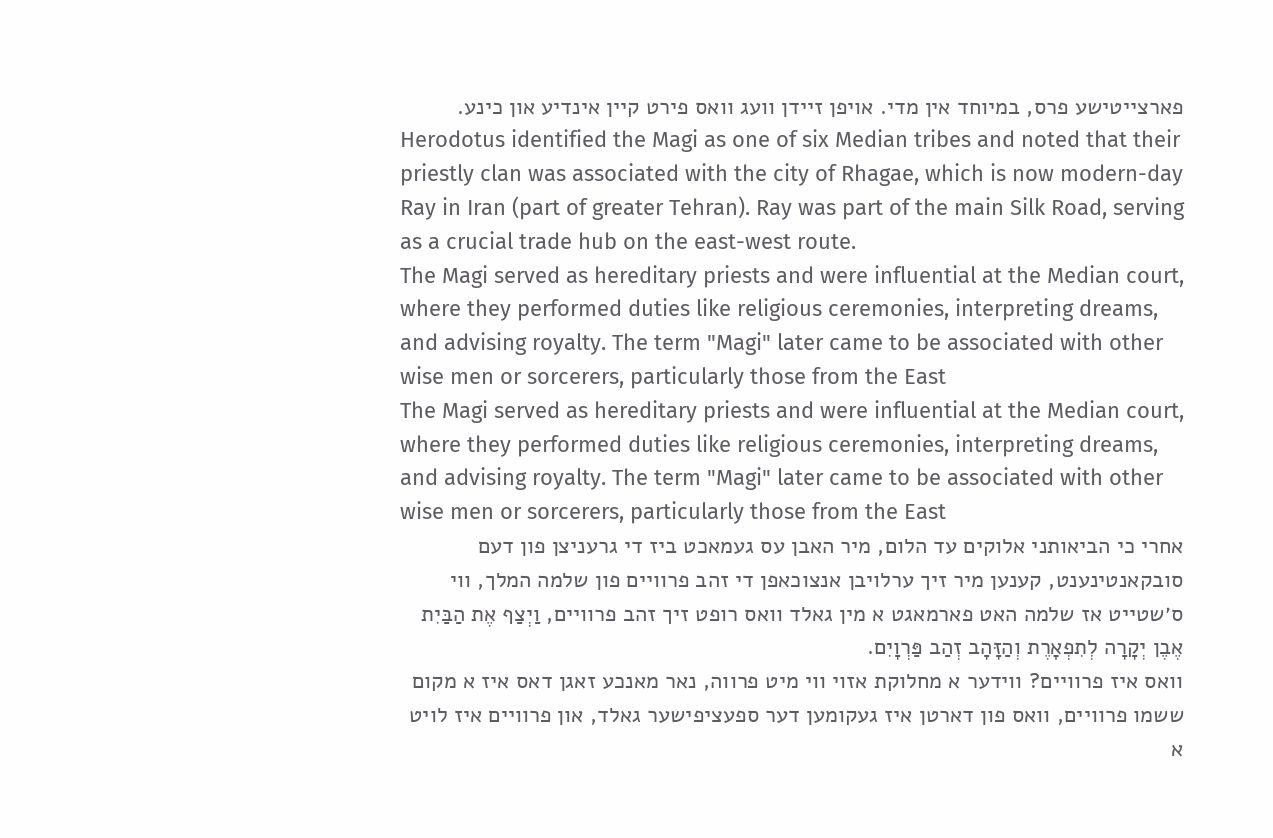פארצייטישע פרס, במיוחד אין מדי. אויפן זיידן וועג וואס פירט קיין אינדיע און כינע.
Herodotus identified the Magi as one of six Median tribes and noted that their priestly clan was associated with the city of Rhagae, which is now modern-day Ray in Iran (part of greater Tehran). Ray was part of the main Silk Road, serving as a crucial trade hub on the east-west route.
The Magi served as hereditary priests and were influential at the Median court, where they performed duties like religious ceremonies, interpreting dreams, and advising royalty. The term "Magi" later came to be associated with other wise men or sorcerers, particularly those from the East
The Magi served as hereditary priests and were influential at the Median court, where they performed duties like religious ceremonies, interpreting dreams, and advising royalty. The term "Magi" later came to be associated with other wise men or sorcerers, particularly those from the East
אחרי כי הביאותני אלוקים עד הלום, מיר האבן עס געמאכט ביז די גרעניצן פון דעם סובקאנטינענט, קענען מיר זיך ערלויבן אנצוכאפן די זהב פרוויים פון שלמה המלך, ווי ס׳שטייט אז שלמה האט פארמאגט א מין גאלד וואס רופט זיך זהב פרוויים, וַיְצַף אֶת הַבַּיִת אֶבֶן יְקָרָה לְתִפְאָרֶת וְהַזָּהָב זְהַב פַּרְוָיִם.
וואס איז פרוויים? ווידער א מחלוקת אזוי ווי מיט פרווה, נאר מאנכע זאגן דאס איז א מקום ששמו פרוויים, וואס פון דארטן איז געקומען דער ספעציפישער גאלד, און פרוויים איז לויט א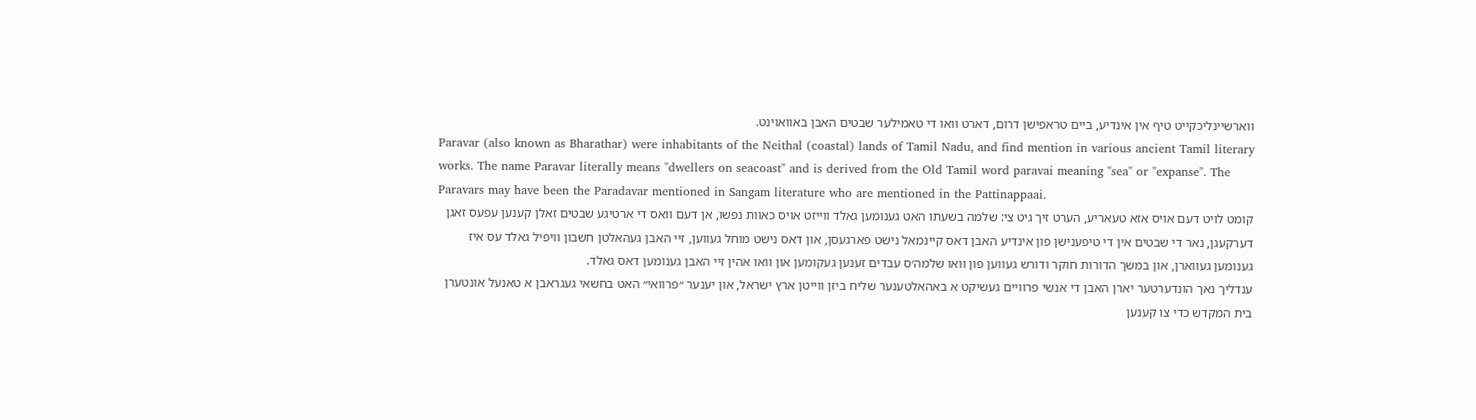ווארשיינליכקייט טיף אין אינדיע, ביים טראפישן דרום, דארט וואו די טאמילער שבטים האבן באוואוינט.
Paravar (also known as Bharathar) were inhabitants of the Neithal (coastal) lands of Tamil Nadu, and find mention in various ancient Tamil literary works. The name Paravar literally means "dwellers on seacoast" and is derived from the Old Tamil word paravai meaning "sea" or "expanse". The Paravars may have been the Paradavar mentioned in Sangam literature who are mentioned in the Pattinappaai.
קומט לויט דעם אויס אזא טעאריע, הערט זיך גיט צי: שלמה בשעתו האט גענומען גאלד ווייזט אויס כאוות נפשו, אן דעם וואס די ארטיגע שבטים זאלן קענען עפעס זאגן דערקעגן, נאר די שבטים אין די טיפענישן פון אינדיע האבן דאס קיינמאל נישט פארגעסן, און דאס נישט מוחל געווען, זיי האבן געהאלטן חשבון וויפיל גאלד עס איז גענומען געווארן, און במשך הדורות חוקר ודורש געווען פון וואו שלמה׳ס עבדים זענען געקומען און וואו אהין זיי האבן גענומען דאס גאלד.
ענדליך נאך הונדערטער יארן האבן די אנשי פרוויים געשיקט א באהאלטענער שליח ביזן ווייטן ארץ ישראל, און יענער ״פרוואי״ האט בחשאי געגראבן א טאנעל אונטערן בית המקדש כדי צו קענען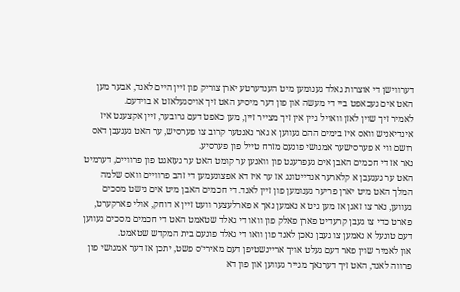דערווישן די אוצרות גאלד גענומען מיט הענדערטע יארן צוריק פון זיין היים לאנד, אבער מען האט אים געכאפט ביי די מעשה און פון דער מיסיע האט זיך אויסגעלאזט א בוידעם.
לאמיר זיך שוין לאזן וואויל גיין אין זיך מצייר זיין, מען כאפט דעם גרובער, זיין אקצענט איז אינדיאניש וואס איז בימים ההם געווען א גאר נאנטער קרוב צו פערסיש, ער האט געגעבן דאס רושם ווי א פערסישער אמגושי פונעם מזרח טייל פון פערסיע.
נאר אז די חכמים האבן אים געפרעגט פון וואנען ער קומט האט ער געזאגט פון פרוויים, דערמיט האט ער געגעבן א קלארער אנדייטונג אז ער איז דא אפצונעמען די זהב פרוויים וואס שלמה המלך האט מיט יארן פריער גענומען פון זיין לאנד. די חכמים האבן מיט אים נישט מסכים געווען, נאר צו זאגן אז מען גיט א נאמען נאך א פארלעצער וועט זיין א דוחק, אולי פארקערט, פארט כדי צו געבן קרעדיט פארן פאלק פון וואו די גאלד שטאמט האט די חכמים מסכים געווען דעם טונעל א נאמען צו געבן נאכן לאנד פון וואו די גאלד פונעם בית המקדש שטאמט.
און לאמיר שוין פאר דעם געלט אויך אריינשטיפן דעם מאירי׳ס פשט, יתכן אז דער אמגושי פון פרווה לאנד, האט זיך דערנאך מגייר געווען און פון דא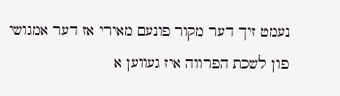נעמט זיך דער מקור פונעם מאירי אז דער אמגושי פון לשכת הפרווה איז געווען א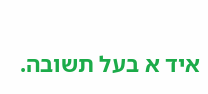איד א בעל תשובה.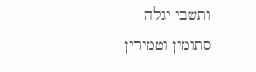ותשבי יגלה סתומין וטמירין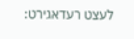לעצט רעדאגירט: